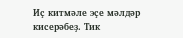Иҫ китмәле эҫе мәлдәр кисерәбеҙ. Тик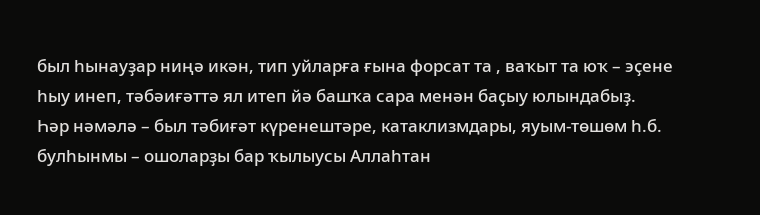был һынауҙар ниңә икән, тип уйларға ғына форсат та , ваҡыт та юҡ – эҫене һыу инеп, тәбәиғәттә ял итеп йә башҡа сара менән баҫыу юлындабыҙ.
Һәр нәмәлә – был тәбиғәт күренештәре, катаклизмдары, яуым-төшөм һ.б. булһынмы – ошоларҙы бар ҡылыусы Аллаһтан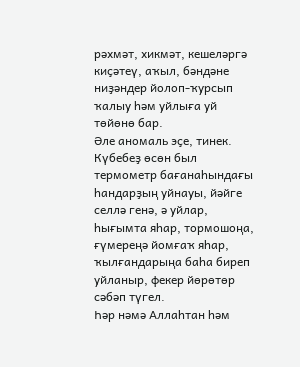рәхмәт, хикмәт, кешеләргә киҫәтеү, аҡыл, бәндәне ниҙәндер йолоп-ҡурсып ҡалыу һәм уйлыға уй төйөнө бар.
Әле аномаль эҫе, тинек. Күбебеҙ өсөн был термометр бағанаһындағы һандарҙың уйнауы, йәйге селлә генә, ә уйлар, һығымта яһар, тормошоңа, ғүмереңә йомғаҡ яһар, ҡылғандарыңа баһа биреп уйланыр, фекер йөрөтөр сәбәп түгел.
Һәр нәмә Аллаһтан һәм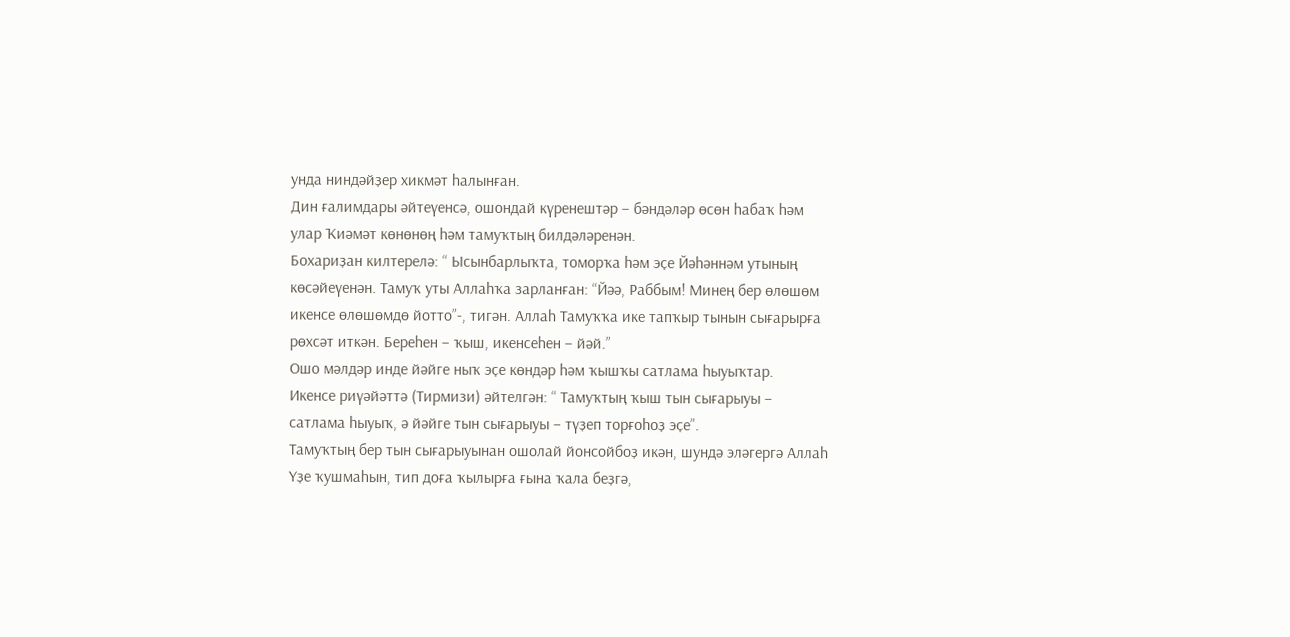унда ниндәйҙер хикмәт һалынған.
Дин ғалимдары әйтеүенсә, ошондай күренештәр – бәндәләр өсөн һабаҡ һәм улар Ҡиәмәт көнөнөң һәм тамуҡтың билдәләренән.
Бохариҙан килтерелә: “ Ысынбарлыҡта, томорҡа һәм эҫе Йәһәннәм утының көсәйеүенән. Тамуҡ уты Аллаһҡа зарланған: “Йәә, Раббым! Минең бер өлөшөм икенсе өлөшөмдө йотто”-, тигән. Аллаһ Тамуҡҡа ике тапҡыр тынын сығарырға рөхсәт иткән. Береһен – ҡыш, икенсеһен – йәй.”
Ошо мәлдәр инде йәйге ныҡ эҫе көндәр һәм ҡышҡы сатлама һыуыҡтар.
Икенсе риүәйәттә (Тирмизи) әйтелгән: “ Тамуҡтың ҡыш тын сығарыуы – сатлама һыуыҡ, ә йәйге тын сығарыуы – түҙеп торғоһоҙ эҫе”.
Тамуҡтың бер тын сығарыуынан ошолай йонсойбоҙ икән, шундә эләгергә Аллаһ Үҙе ҡушмаһын, тип доға ҡылырға ғына ҡала беҙгә,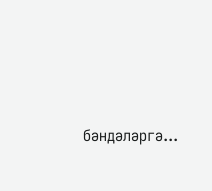бәндәләргә...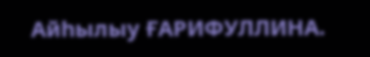Айһылыу ҒАРИФУЛЛИНА.